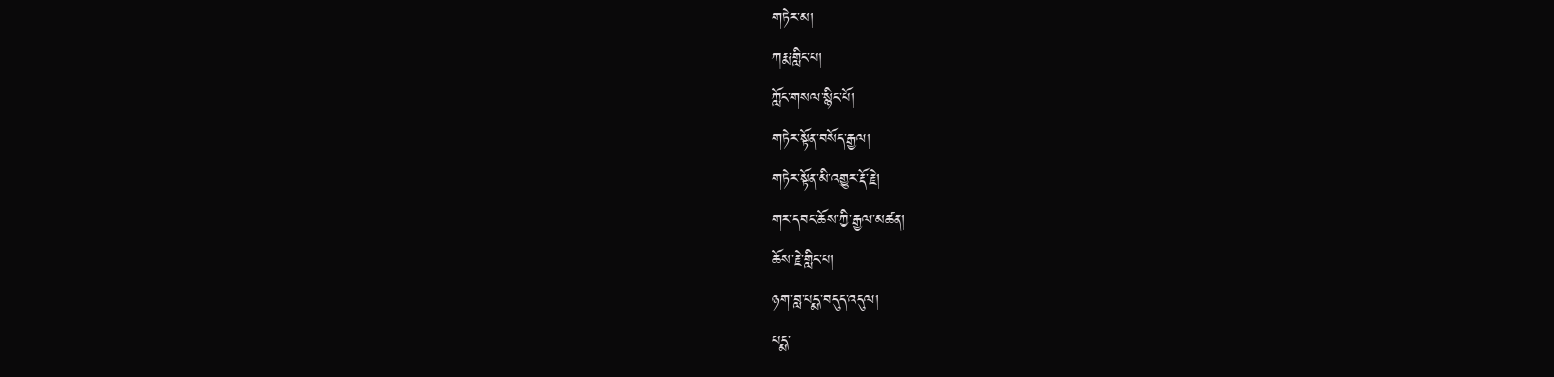གཏེར་མ།
ཀརྨ་གླིང་པ།
ཀློང་གསལ་སྙིང་པོ།
གཏེར་སྟོན་བསོད་རྒྱལ།
གཏེར་སྟོན་མི་འགྱུར་རྡོ་རྗེ།
གར་དབང་ཆོས་ཀྱི་རྒྱལ་མཚན།
ཆོས་རྗེ་གླིང་པ།
ཉག་བླ་པདྨ་བདུད་འདུལ།
པདྨ་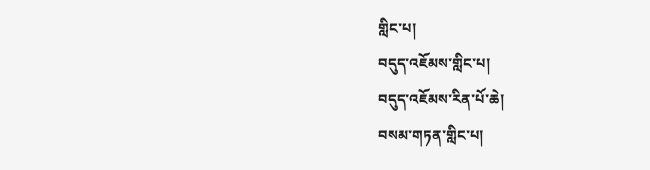གླིང་པ།
བདུད་འཇོམས་གླིང་པ།
བདུད་འཇོམས་རིན་པོ་ཆེ།
བསམ་གཏན་གླིང་པ།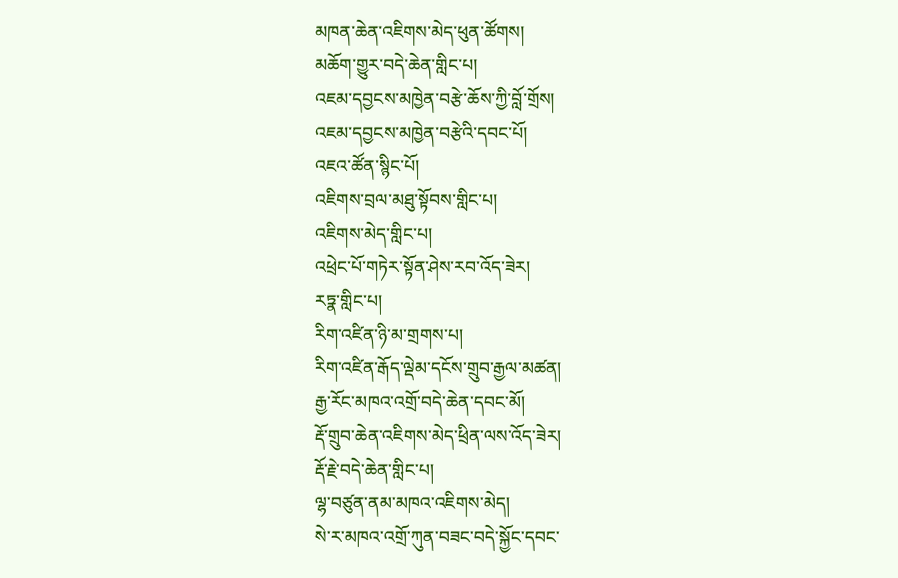མཁན་ཆེན་འཇིགས་མེད་ཕུན་ཚོགས།
མཆོག་གྱུར་བདེ་ཆེན་གླིང་པ།
འཇམ་དབྱངས་མཁྱེན་བརྩེ་ཆོས་ཀྱི་བློ་གྲོས།
འཇམ་དབྱངས་མཁྱེན་བརྩེའི་དབང་པོ།
འཇའ་ཚོན་སྙིང་པོ།
འཇིགས་བྲལ་མཐུ་སྟོབས་གླིང་པ།
འཇིགས་མེད་གླིང་པ།
འཕྲེང་པོ་གཏེར་སྟོན་ཤེས་རབ་འོད་ཟེར།
རཏྣ་གླིང་པ།
རིག་འཛིན་ཉི་མ་གྲགས་པ།
རིག་འཛིན་རྒོད་ལྡེམ་དངོས་གྲུབ་རྒྱལ་མཚན།
རྒྱ་རོང་མཁའ་འགྲོ་བདེ་ཆེན་དབང་མོ།
རྡོ་གྲུབ་ཆེན་འཇིགས་མེད་ཕྲིན་ལས་འོད་ཟེར།
རྡོ་རྗེ་བདེ་ཆེན་གླིང་པ།
ལྷ་བཙུན་ནམ་མཁའ་འཇིགས་མེད།
སེ་ར་མཁའ་འགྲོ་ཀུན་བཟང་བདེ་སྐྱོང་དབང་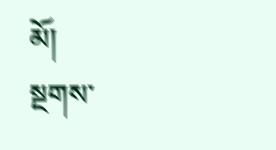མོ།
སྔགས་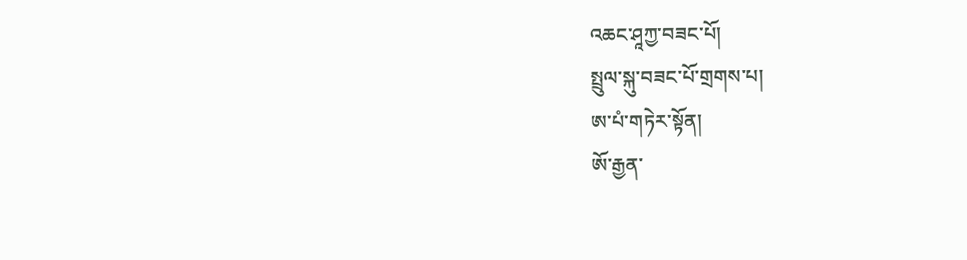འཆང་ཤཱཀྱ་བཟང་པོ།
སྤྲུལ་སྐུ་བཟང་པོ་གྲགས་པ།
ཨ་པཾ་གཏེར་སྟོན།
ཨོ་རྒྱན་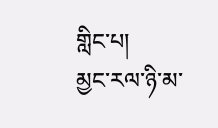གླིང་པ།
མྱང་རལ་ཉི་མ་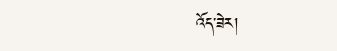འོད་ཟེར།